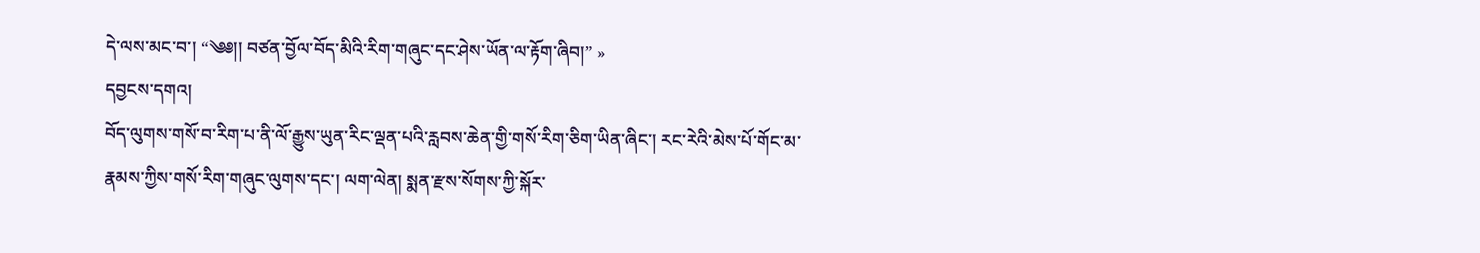དེ་ལས་མང་བ་། “༄༅།། བཙན་བྱོལ་བོད་མིའི་རིག་གཞུང་དང་ཤེས་ཡོན་ལ་རྟོག་ཞིབ།” »
དབྱངས་དགའ།
བོད་ལུགས་གསོ་བ་རིག་པ་ནི་ལོ་རྒྱུས་ཡུན་རིང་ལྡན་པའི་རླབས་ཆེན་གྱི་གསོ་རིག་ཅིག་ཡིན་ཞིང་། རང་རེའི་མེས་པོ་གོང་མ་རྣམས་ཀྱིས་གསོ་རིག་གཞུང་ལུགས་དང་། ལག་ལེན། སྨན་རྫས་སོགས་ཀྱི་སྐོར་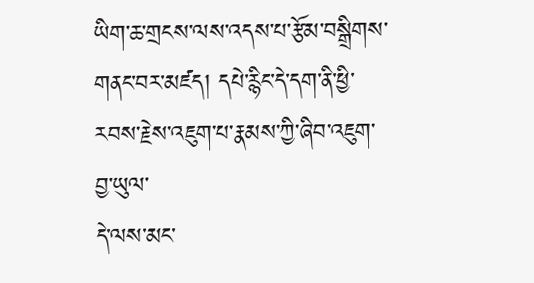ཡིག་ཆ་གྲངས་ལས་འདས་པ་རྩོམ་བསྒྲིགས་གནང་བར་མཛད། དཔེ་རྙིང་དེ་དག་ནི་ཕྱི་རབས་རྗེས་འཇུག་པ་རྣམས་ཀྱི་ཞིབ་འཇུག་བྱ་ཡུལ་
དེ་ལས་མང་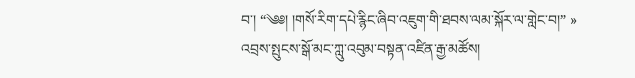བ་། “༄༅། །གསོ་རིག་དཔེ་རྙིང་ཞིབ་འཇུག་གི་ཐབས་ལམ་སྐོར་ལ་གླེང་བ།” »
འབྲས་སྤུངས་སྒོ་མང་ཀླུ་འབུམ་བསྟན་འཛིན་རྒྱ་མཚོས།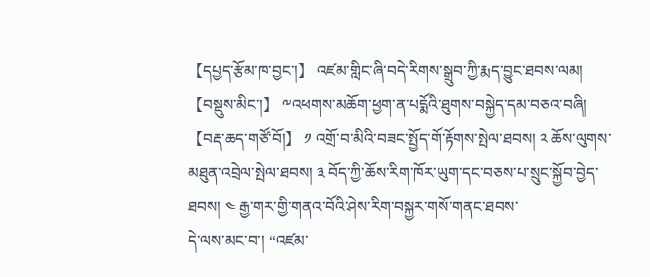【དཔྱད་རྩོམ་ཁ་བྱང་།】 འཛམ་གླིང་ཞི་བདེ་རིགས་སྒྲུབ་ཀྱི་རྨད་བྱུང་ཐབས་ལམ།
【བསྡུས་མིང་།】 ༸འཕགས་མཆོག་ཕྱག་ན་པདྨོའི་ཐུགས་བསྐྱེད་དམ་བཅའ་བཞི།
【བརྡ་ཆད་གཙོ་བོ།】 ༡ འགྲོ་བ་མིའི་བཟང་སྤྱོད་གོ་རྟོགས་སྤེལ་ཐབས། ༢ ཆོས་ལུགས་མཐུན་འབྲེལ་སྤེལ་ཐབས། ༣ བོད་ཀྱི་ཆོས་རིག་ཁོར་ཡུག་དང་བཅས་པ་སྲུང་སྐྱོབ་བྱེད་ཐབས། ༤ རྒྱ་གར་གྱི་གནའ་བོའི་ཤེས་རིག་བསྐྱར་གསོ་གནང་ཐབས་
དེ་ལས་མང་བ་། “འཛམ་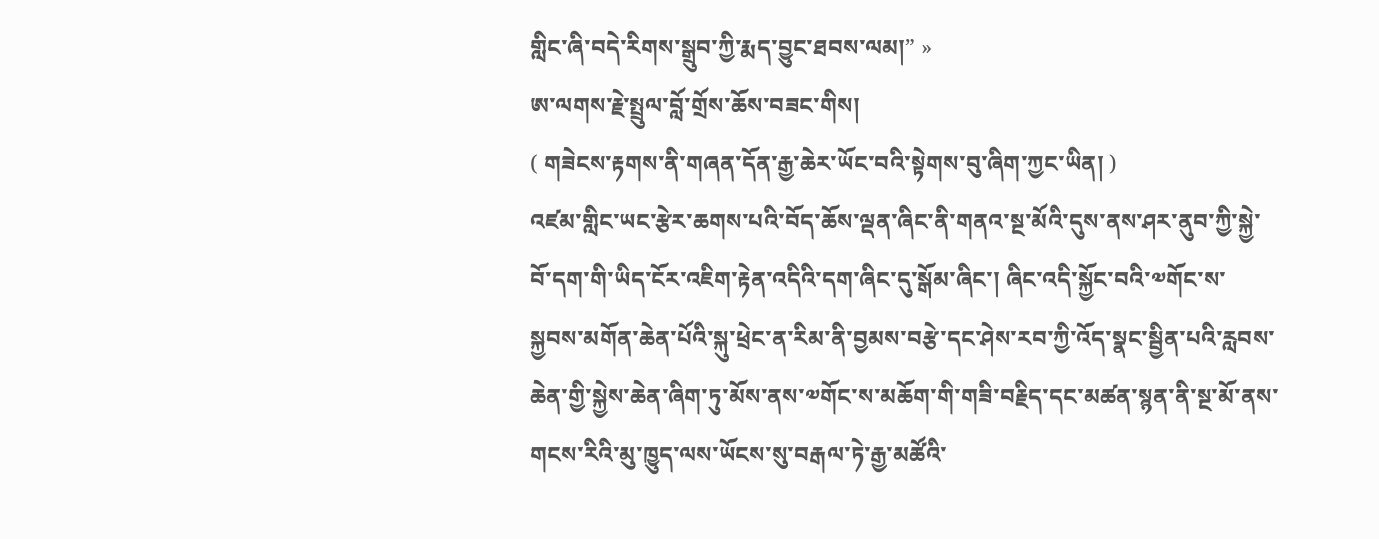གླིང་ཞི་བདེ་རིགས་སྒྲུབ་ཀྱི་རྨད་བྱུང་ཐབས་ལམ།” »
ཨ་ལགས་རྗེ་སྤྲུལ་བློ་གྲོས་ཆོས་བཟང་གིས།
( གཟེངས་རྟགས་ནི་གཞན་དོན་རྒྱ་ཆེར་ཡོང་བའི་སྟེགས་བུ་ཞིག་ཀྱང་ཡིན། )
འཛམ་གླིང་ཡང་རྩེར་ཆགས་པའི་བོད་ཆོས་ལྡན་ཞིང་ནི་གནའ་སྔ་མོའི་དུས་ནས་ཤར་ནུབ་ཀྱི་སྐྱེ་བོ་དག་གི་ཡིད་ངོར་འཇིག་རྟེན་འདིའི་དག་ཞིང་དུ་སྒོམ་ཞིང་། ཞིང་འདི་སྐྱོང་བའི་༧གོང་ས་སྐྱབས་མགོན་ཆེན་པོའི་སྐུ་ཕྲེང་ན་རིམ་ནི་བྱམས་བརྩེ་དང་ཤེས་རབ་ཀྱི་འོད་སྣང་སྦྱིན་པའི་རླབས་ཆེན་གྱི་སྐྱེས་ཆེན་ཞིག་ཏུ་མོས་ནས་༧གོང་ས་མཆོག་གི་གཟི་བརྗིད་དང་མཚན་སྙན་ནི་སྔ་མོ་ནས་གངས་རིའི་མུ་ཁྱུད་ལས་ཡོངས་སུ་བརྒལ་ཏེ་རྒྱ་མཚོའི་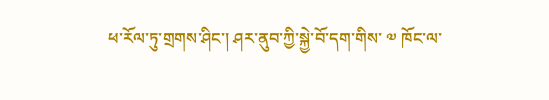ཕ་རོལ་ཏུ་གྲགས་ཤིང་། ཤར་ནུབ་ཀྱི་སྐྱེ་བོ་དག་གིས་ ༧ ཁོང་ལ་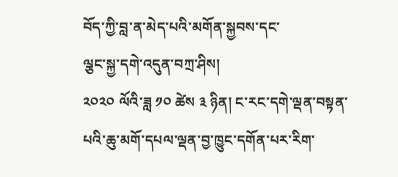བོད་ཀྱི་བླ་ན་མེད་པའི་མགོན་སྐྱབས་དང་
ལྕང་སྐྱ་དགེ་འདུན་བཀྲ་ཤིས།
༢༠༢༠ ལོའི་ཟླ ༡༠ ཚེས ༣ ཉིན། ང་རང་དགེ་ལྡན་བསྟན་པའི་ཆུ་མགོ་དཔལ་ལྡན་བྱ་ཁྱུང་དགོན་པར་རིག་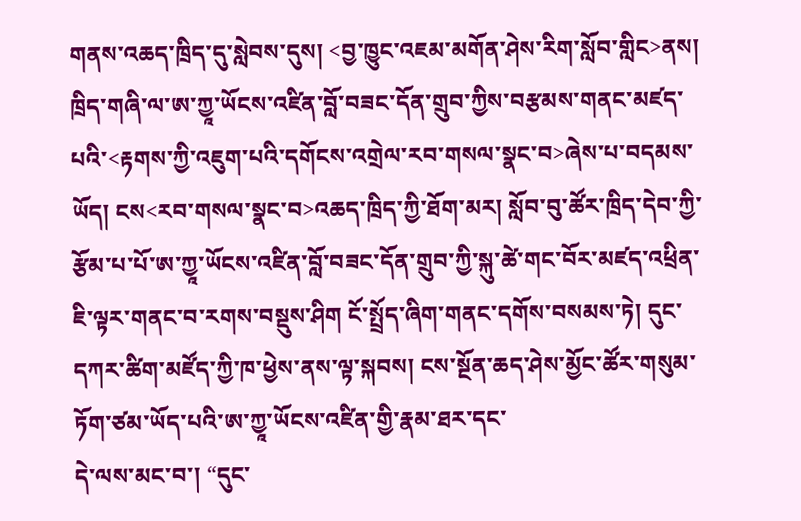གནས་འཆད་ཁྲིད་དུ་སླེབས་དུས། <བྱ་ཁྱུང་འཇམ་མགོན་ཤེས་རིག་སློབ་གླིང>ནས། ཁྲིད་གཞི་ལ་ཨ་ཀྱཱ་ཡོངས་འཛིན་བློ་བཟང་དོན་གྲུབ་ཀྱིས་བརྩམས་གནང་མཛད་པའི་<རྟགས་ཀྱི་འཇུག་པའི་དགོངས་འགྲེལ་རབ་གསལ་སྣང་བ>ཞེས་པ་བདམས་ཡོད། ངས<རབ་གསལ་སྣང་བ>འཆད་ཁྲིད་ཀྱི་ཐོག་མར། སློབ་བུ་ཚོར་ཁྲིད་དེབ་ཀྱི་རྩོམ་པ་པོ་ཨ་ཀྱཱ་ཡོངས་འཛིན་བློ་བཟང་དོན་གྲུབ་ཀྱི་སྐུ་ཚེ་གང་བོར་མཛད་འཕྲིན་ཇི་ལྟར་གནང་བ་རགས་བསྡུས་ཤིག ངོ་སྤྲོད་ཞིག་གནང་དགོས་བསམས་ཏེ། དུང་དཀར་ཚིག་མཛོད་ཀྱི་ཁ་ཕྱེས་ནས་ལྟ་སྐབས། ངས་སྔོན་ཆད་ཤེས་མྱོང་ཚོར་གསུམ་ཏོག་ཙམ་ཡོད་པའི་ཨ་ཀྱཱ་ཡོངས་འཛིན་གྱི་རྣམ་ཐར་དང་
དེ་ལས་མང་བ་། “དུང་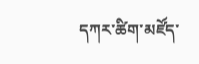དཀར་ཚིག་མཛོད་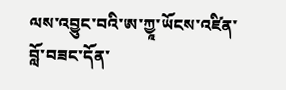ལས་འབྱུང་བའི་ཨ་ཀྱཱ་ཡོངས་འཛིན་བློ་བཟང་དོན་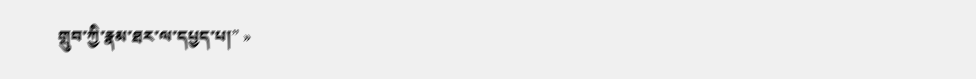གྲུབ་ཀྱི་རྣམ་ཐར་ལ་དཔྱད་པ།” »